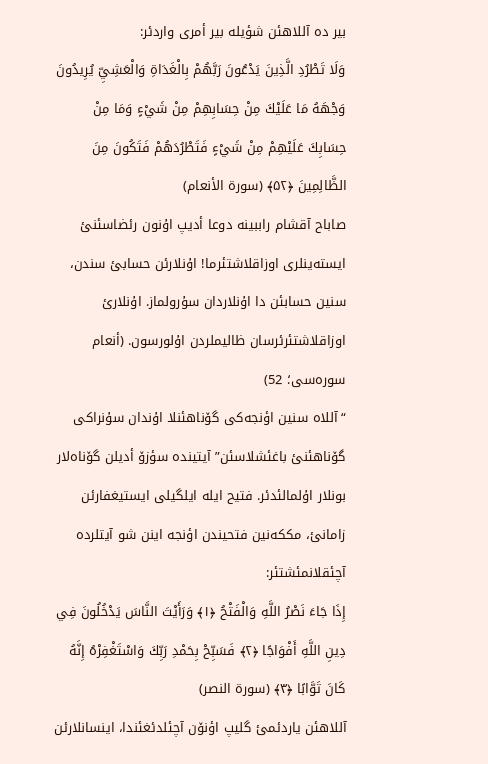بیر دە آللاهئن شؤیلە بیر أمری واردئر:
وَلَا تَطْرُدِ الَّذِينَ يَدْعُونَ رَبَّهُمْ بِالْغَدَاةِ وَالْعَشِيِّ يُرِيدُونَ وَجْهَهُ مَا عَلَيْكَ مِنْ حِسَابِهِمْ مِنْ شَيْءٍ وَمَا مِنْ حِسَابِكَ عَلَيْهِمْ مِنْ شَيْءٍ فَتَطْرُدَهُمْ فَتَكُونَ مِنَ الظَّالِمِينَ ﴿۵۲﴾ (سورة الأنعام)
صاباح آقشام راببینە دوعا أدیپ اۇنون رئضاسئنئ ایستەینلری اوزاقلاشتئرما! اۇنلارئن حسابئ سندن، سنین حسابئن دا اۇنلاردان سۇرولماز. اۇنلارئ اوزاقلاشتئرئرسان ظالیملردن اۇلورسون. (أنعام سورەسی؛ 52)
“آللاە سنین اؤنجەکی گۆناهئنلا اۇندان سۇنراکی گۆناهئنئ باغئشلاسئن” آیتیندە سؤزۆ أدیلن گۆناەلار بونلار اۇلمالئدئر. فتیح ایلە ایلگیلی ایستیغفارئن زامانئ، مککەنین فتحیندن اؤنجە اینن شو آیتلردە آچئقلانمئشتئر:
إِذَا جَاءَ نَصْرُ اللَّهِ وَالْفَتْحُ ﴿۱﴾ وَرَأَيْتَ النَّاسَ يَدْخُلُونَ فِي دِينِ اللَّهِ أَفْوَاجًا ﴿۲﴾ فَسَبِّحْ بِحَمْدِ رَبِّكَ وَاسْتَغْفِرْهُ إِنَّهُ كَانَ تَوَّابًا ﴿۳﴾ (سورة النصر)
آللاهئن یاردئمئ گلیپ اؤنۆن آچئلدئغئندا، اینسانلارئن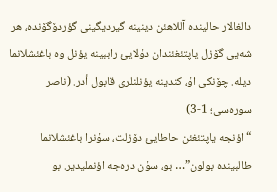دالغالار حالیندە آللاهئن دینینە گیردیگینی گؤردۆگۆندە، هر شەیی گۆزل یاپتئغئندان دۇلایئ راببینە یؤنل وە باغئشلانما دیلە. چۆنکی اۇ، کندینە یؤنلنلری قابول أدر. (ناصر سورەسی؛ 1-3)
“اؤنجە یاپتئغئن حاطایئ دۆزلت، سۇنرا باغئشلانما طالبیندە بولون”… بو، سۇن درەجە اؤنملیدیر. بو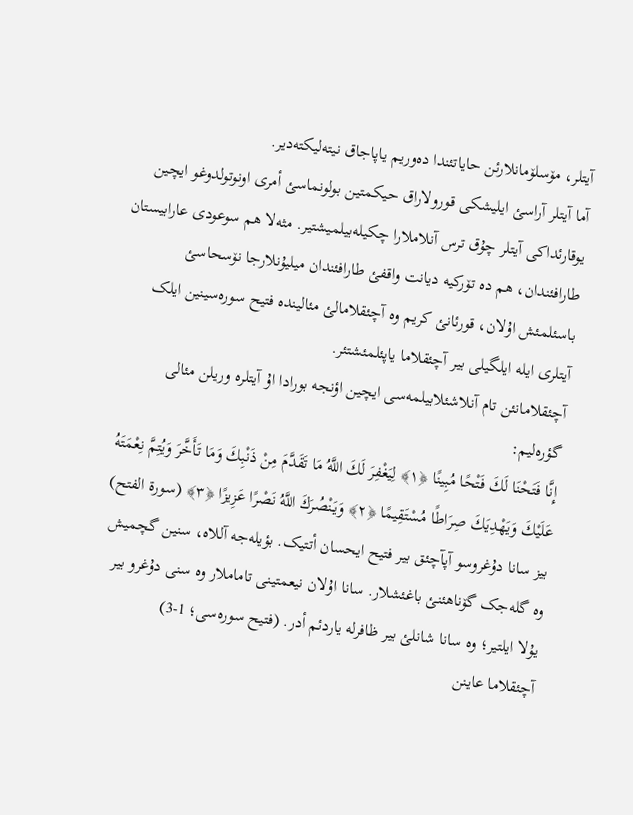آیتلر، مۆسلۆمانلارئن حایاتئندا دەوریم یاپاجاق نیتەلیکتەدیر.
آما آیتلر آراسئ ایلیشکی قورولاراق حیکمتین بولونماسئ أمری اونوتولدوغو ایچین یوقارئداکی آیتلر چۇق ترس آنلاملارا چکیلەبیلمیشتیر. مثەلا هم سوعودی عارابیستان طارافئندان، هم دە تۆرکیە دیانت واقفئ طارافئندان میلیۇنلارجا نۆسحاسئ باسئلمئش اۇلان، قورئانئ کریم وە آچئقلامالئ مئالیندە فتیح سورەسینین ایلک آیتلری ایلە ایلگیلی بیر آچئقلاما یاپئلمئشتئر.
آچئقلامانئن تام آنلاشئلابیلمەسی ایچین اؤنجە بورادا اۇ آیتلرە وریلن مئالی گؤرەلیم:
إِنَّا فَتَحْنَا لَكَ فَتْحًا مُبِينًا ﴿۱﴾ لِيَغْفِرَ لَكَ اللَّهُ مَا تَقَدَّمَ مِنْ ذَنْبِكَ وَمَا تَأَخَّرَ وَيُتِمَّ نِعْمَتَهُ عَلَيْكَ وَيَهْدِيَكَ صِرَاطًا مُسْتَقِيمًا ﴿۲﴾ وَيَنْصُرَكَ اللَّهُ نَصْرًا عَزِيزًا ﴿۳﴾ (سورة الفتح)
بیز سانا دۇغروسو آپآچئق بیر فتیح ایحسان أتتیک. بؤیلەجە آللاە، سنین گچمیش وە گلەجک گۆناهئنئ باغئشلار. سانا اۇلان نیعمتینی تاماملار وە سنی دۇغرو بیر یۇلا ایلتیر؛ وە سانا شانلئ بیر ظافرلە یاردئم أدر. (فتیح سورەسی؛ 1-3)
آچئقلاما عاینن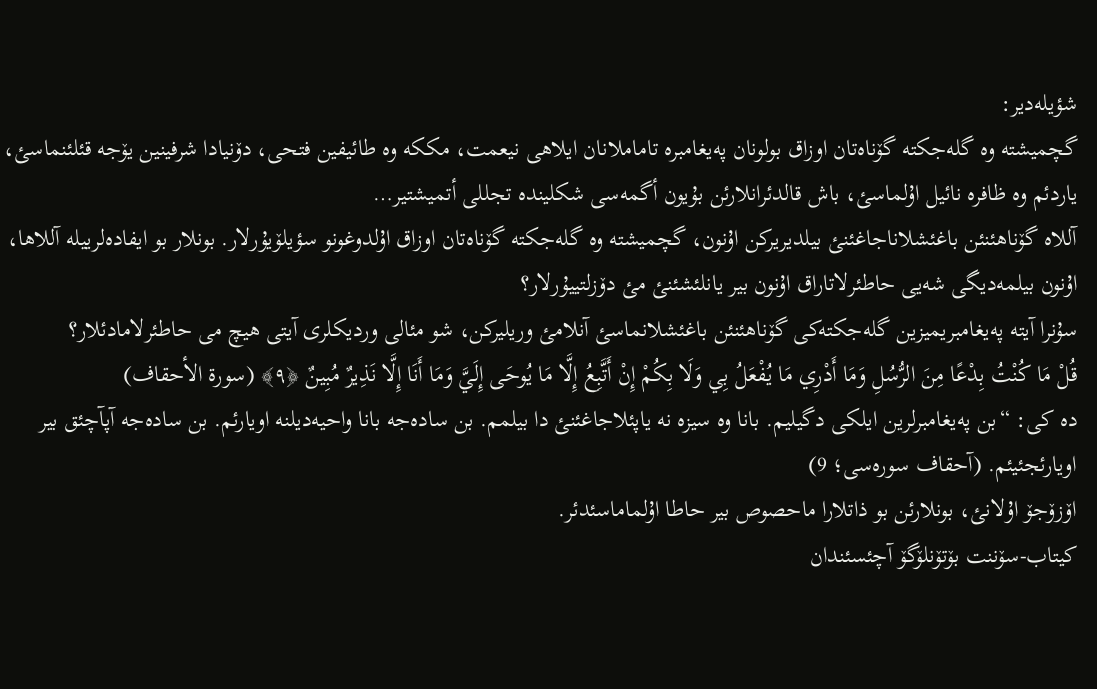شؤیلەدیر:
گچمیشتە وە گلەجکتە گۆناەتان اوزاق بولونان پەیغامبرە تاماملانان ایلاهی نیعمت، مککە وە طائیفین فتحی، دۆنیادا شرفینین یۆجە قئلئنماسئ، یاردئم وە ظافرە نائیل اۇلماسئ، باش قالدئرانلارئن بۇیون أگمەسی شکلیندە تجللی أتمیشتیر…
آللاە گۆناهئنئن باغئشلاناجاغئنئ بیلدیریرکن اۇنون، گچمیشتە وە گلەجکتە گۆناەتان اوزاق اۇلدوغونو سؤیلۆیۇرلار. بونلار بو ایفادەلرییلە آللاها، اۇنون بیلمەدیگی شەیی حاطئرلاتاراق اۇنون بیر یانلئشئنئ مئ دۆزلتییۇرلار؟
سۇنرا آیتە پەیغامبریمیزین گلەجکتەکی گۆناهئنئن باغئشلانماسئ آنلامئ وریلیرکن، شو مئالی وردیکلری آیتی هیچ می حاطئرلامادئلار؟
قُلْ مَا كُنْتُ بِدْعًا مِنَ الرُّسُلِ وَمَا أَدْرِي مَا يُفْعَلُ بِي وَلَا بِكُمْ إِنْ أَتَّبِعُ إِلَّا مَا يُوحَى إِلَيَّ وَمَا أَنَا إِلَّا نَذِيرٌ مُبِينٌ ﴿۹﴾ (سورة الأحقاف)
دە کی: “بن پەیغامبرلرین ایلکی دگیلیم. بانا وە سیزە نە یاپئلاجاغئنئ دا بیلمم. بن سادەجە بانا واحیەدیلنە اویارئم. بن سادەجە آپآچئق بیر اویارئجئیئم. (آحقاف سورەسی؛ 9)
اۆزۆجۆ اۇلانئ، بونلارئن بو ذاتلارا ماحصوص بیر حاطا اۇلماماسئدئر.
کیتاب-سۆننت بۆتۆنلۆگۆ آچئسئندان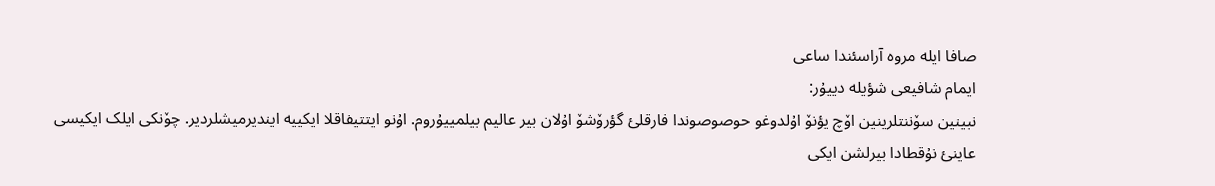صافا ایلە مروە آراسئندا ساعی
ایمام شافیعی شؤیلە دییۇر:
نبینین سۆننتلرینین اۆچ یؤنۆ اۇلدوغو حوصوصوندا فارقلئ گؤرۆشۆ اۇلان بیر عالیم بیلمییۇروم. اۇنو ایتتیفاقلا ایکییە ایندیرمیشلردیر. چۆنکی ایلک ایکیسی عاینئ نۇقطادا بیرلشن ایکی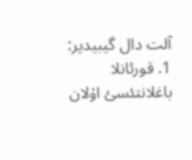آلت دال گیبیدیر:
1. قورئانلا باغلانتئسئ اۇلان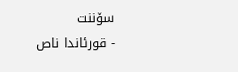سۆننت
- قورئاندا ناص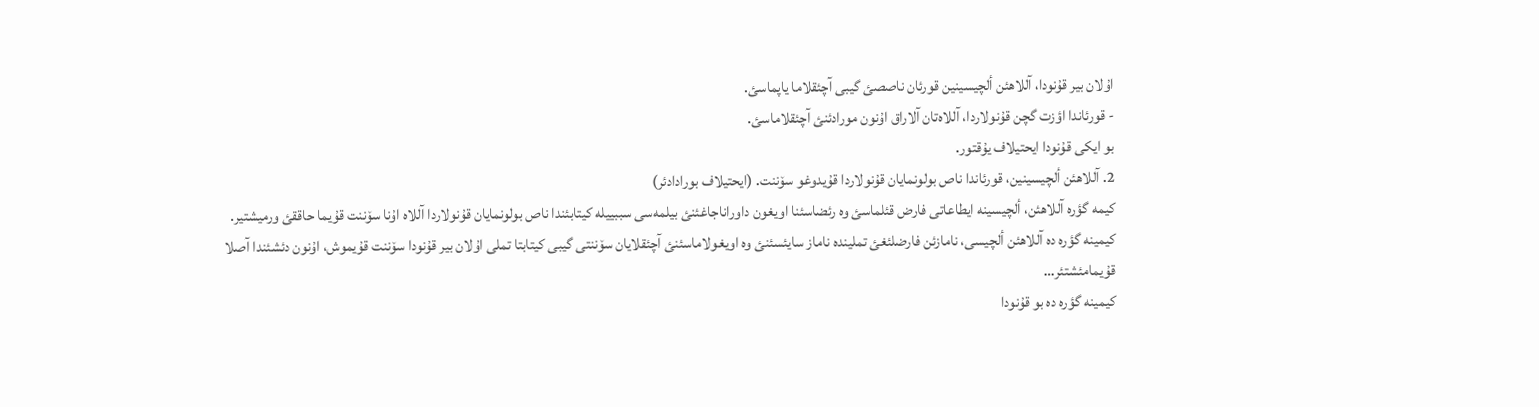اۇلان بیر قۇنودا، آللاهئن ألچیسینین قورئان ناصصئ گیبی آچئقلاما یاپماسئ.
- قورئاندا اؤزت گچن قۇنولاردا، آللاەتان آلاراق اۇنون مورادئنئ آچئقلاماسئ.
بو ایکی قۇنودا ایحتیلاف یۇقتور.
2. آللاهئن ألچیسینین، قورئاندا ناص بولونمایان قۇنولاردا قۇیدوغو سۆننت. (ایحتیلاف بورادادئر)
کیمە گؤرە آللاهئن، ألچیسینە ایطاعاتی فارض قئلماسئ وە رئضاسئنا اویغون داوراناجاغئنئ بیلمەسی سببییلە کیتابئندا ناص بولونمایان قۇنولاردا آللاە اۇنا سۆننت قۇیما حاققئ ورمیشتیر.
کیمینە گؤرە دە آللاهئن ألچیسی، نامازئن فارضلئغئ تملیندە ناماز سایئسئنئ وە اویغولاماسئنئ آچئقلایان سۆننتی گیبی کیتابتا تملی اۇلان بیر قۇنودا سۆننت قۇیموش، اۇنون دئشئندا آصلا قۇیمامئشتئر…
کیمینە گؤرە دە بو قۇنودا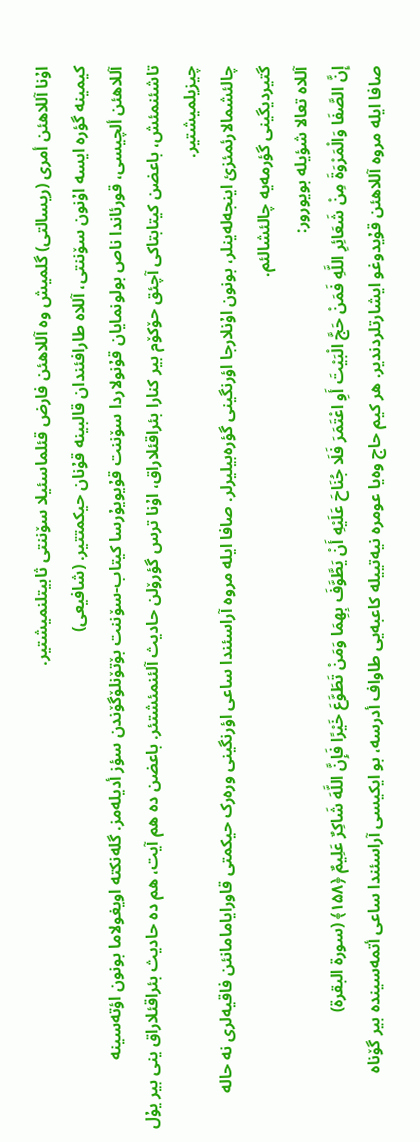اۇنا آللاهئن أمری (ریسالتی) گلمیش وە آللاهئن فارض قئلماسئیلا سۆننتی ثابیتلنمیشتیر.
کیمینە گؤرە ایسە اۇنون سۆننتی، آللاە طارافئندان قالبینە قۇنان حیکمتتیر. (شافیعی)
آللاهئن ألچیسی، قورئاندا ناص بولونمایان قۇنولاردا سۆننت قۇیویۇرسا کیتاب-سۆننت بۆتۆنلۆگۆندن سؤز أدیلەمز. گلەنکتە اویغولاما بونون اؤتەسینە تاشئنمئش، باعضن کیتابتاکی آچئق حۆکۆم بیر کنارا بئراقئلاراق، اۇنا ترس گؤرۆلن حادیث آلئنمئشتئر. باعضن دە هم آیت، هم دە حادیث بئراقئلاراق ینی بیر یۇل چیزیلمیشتیر.
چالئشمالارئمئزئ اینجەلەینلر، بونون اۇنلارجا اؤرنگینی گؤرەبیلیرلر. صافا ایلە مروە آراسئندا ساعی اؤرنگینی ورەرک حیکمتی قاورایامامانئن فاقیەلری نە حالە گتیردیگینی گؤرمەیە چالئشالئم.
آللاە تعالا شؤیلە بویورور:
إِنَّ الصَّفَا وَالْمَرْوَةَ مِنْ شَعَائِرِ اللَّهِ فَمَنْ حَجَّ الْبَيْتَ أَوِ اعْتَمَرَ فَلَا جُنَاحَ عَلَيْهِ أَنْ يَطَّوَّفَ بِهِمَا وَمَنْ تَطَوَّعَ خَيْرًا فَإِنَّ اللَّهَ شَاكِرٌ عَلِيمٌ ﴿۱۵۸﴾ (سورة البقرة)
صافا ایلە مروە آللاهئن قۇیدوغو ایشارتلردندیر. هر کیم حاج وەیا عومرە نیەتییلە کاعبەیی طاواف أدرسە، بو ایکیسی آراسئندا ساعی أتمەسیندە بیر گۆناە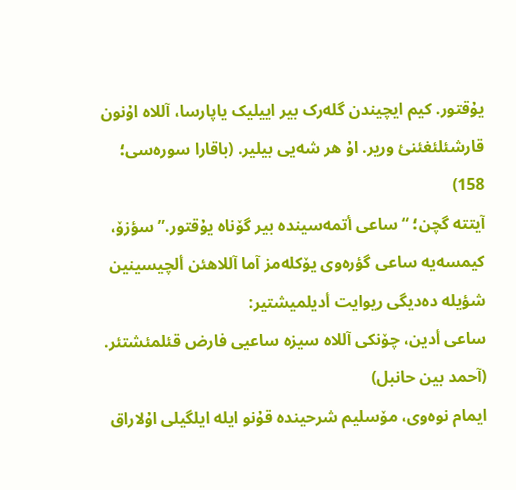یۇقتور. کیم ایچیندن گلەرک بیر اییلیک یاپارسا، آللاە اۇنون قارشئلئغئنئ وریر. اۇ هر شەیی بیلیر. (باقارا سورەسی؛ 158)
آیتتە گچن؛ “ساعی أتمەسیندە بیر گۆناە یۇقتور.” سؤزۆ، کیمسەیە ساعی گؤرەوی یۆکلەمز آما آللاهئن ألچیسینین شؤیلە دەدیگی ریوایت أدیلمیشتیر:
ساعی أدین، چۆنکی آللاە سیزە ساعیی فارض قئلمئشتئر. (آحمد بین حانبل)
ایمام نوەوی، مۆسلیم شرحیندە قۇنو ایلە ایلگیلی اۇلاراق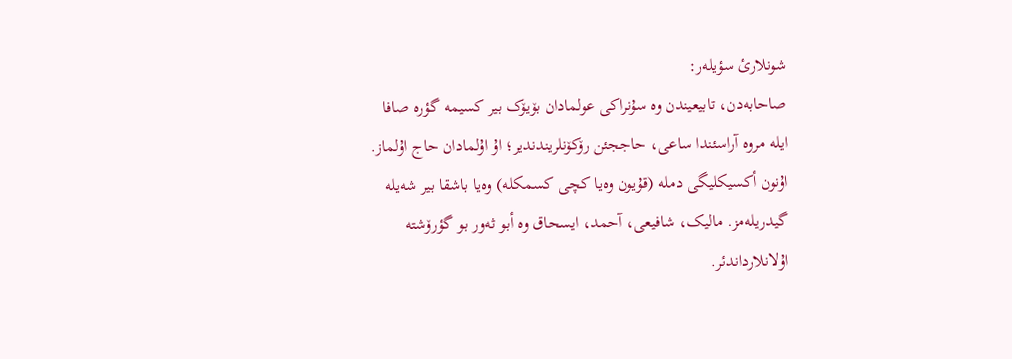شونلارئ سؤیلەر:
صاحابەدن، تابیعیندن وە سۇنراکی عولمادان بۆیۆک بیر کسیمە گؤرە صافا ایلە مروە آراسئندا ساعی، حاججئن رۆکۆنلریندندیر؛ اۇ اۇلمادان حاج اۇلماز. اۇنون أکسیکلیگی دملە (قۇیون وەیا کچی کسمکلە) وەیا باشقا بیر شەیلە گیدریلەمز. مالیک، شافیعی، آحمد، ایسحاق وە أبو ثەور بو گؤرۆشتە اۇلانلارداندئر.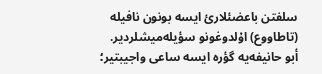سلفتن باعضئلارئ ایسە بونون نافیلە (تاطاووع) اۇلدوغونو سؤیلەمیشلردیر. أبو حانیفەیە گؤرە ایسە ساعی واجیبتیر؛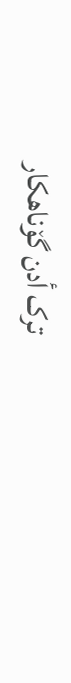ترک أدن گۆناهکار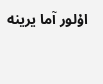اۇلور آما یرینە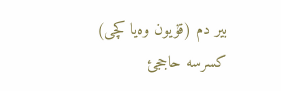بیر دم (قۇیون وەیا کچی) کسرسە حاججئ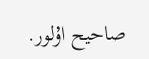صاحیح اۇلور.